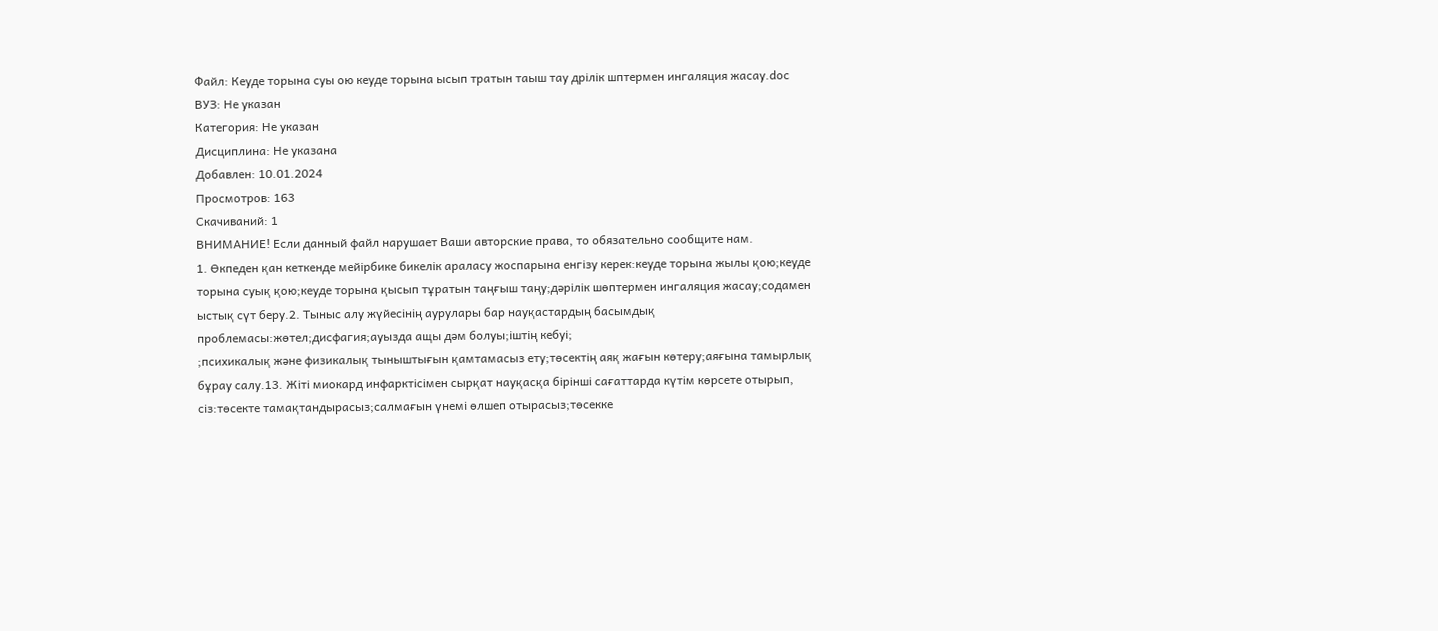Файл: Кеуде торына суы ою кеуде торына ысып тратын таыш тау дрілік шптермен ингаляция жасау.doc
ВУЗ: Не указан
Категория: Не указан
Дисциплина: Не указана
Добавлен: 10.01.2024
Просмотров: 163
Скачиваний: 1
ВНИМАНИЕ! Если данный файл нарушает Ваши авторские права, то обязательно сообщите нам.
1. Өкпеден қан кеткенде мейірбике бикелік араласу жоспарына енгізу керек:кеуде торына жылы қою;кеуде торына суық қою;кеуде торына қысып тұратын таңғыш таңу;дәрілік шөптермен ингаляция жасау;содамен ыстық сүт беру.2. Тыныс алу жүйесінің аурулары бар науқастардың басымдық проблемасы:жөтел;дисфагия;ауызда ащы дәм болуы;іштің кебуі;
;психикалық және физикалық тыныштығын қамтамасыз ету;төсектің аяқ жағын көтеру;аяғына тамырлық бұрау салу.13. Жіті миокард инфарктісімен сырқат науқасқа бірінші сағаттарда күтім көрсете отырып, сіз:төсекте тамақтандырасыз;салмағын үнемі өлшеп отырасыз;төсекке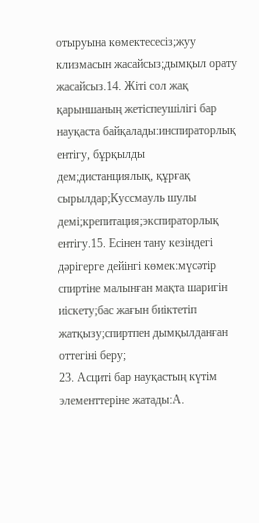отыруына көмектесесіз;жуу клизмасын жасайсыз;дымқыл орату жасайсыз.14. Жіті сол жақ қарыншаның жетіспеушілігі бар науқаста байқалады:инспираторлық ентігу, бұрқылды дем;дистанциялық, құрғақ сырылдар;Куссмауль шулы демі;крепитация;экспираторлық ентігу.15. Есінен тану кезіндегі дәрігерге дейінгі көмек:мүсәтір спиртіне малынған мақта шаригін иіскету;бас жағын биіктетіп жатқызу;спиртпен дымқылданған оттегіні беру;
23. Асциті бар науқастың күтім элементтеріне жатады:А.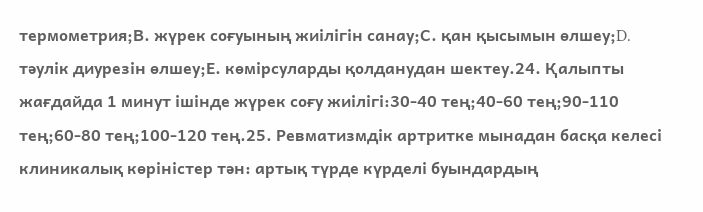термометрия;В. жүрек соғуының жиілігін санау;С. қан қысымын өлшеу;D. тәулік диурезін өлшеу;Е. көмірсуларды қолданудан шектеу.24. Қалыпты жағдайда 1 минут ішінде жүрек соғу жиілігі:30-40 тең;40-60 тең;90-110 тең;60-80 тең;100-120 тең.25. Ревматизмдік артритке мынадан басқа келесі клиникалық көріністер тән: артық түрде күрделі буындардың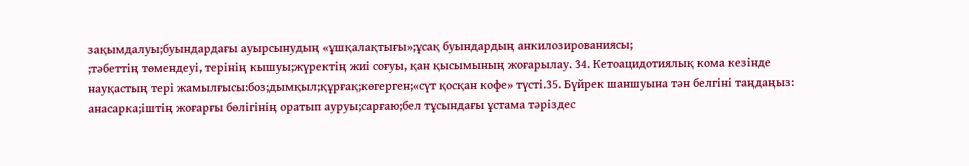зақымдалуы;буындардағы ауырсынудың «ұшқалақтығы»;ұсақ буындардың анкилозированиясы;
;тәбеттің төмендеуі, терінің кышуы;жүректің жиі соғуы, қан қысымының жоғарылау. 34. Кетоацидотиялық кома кезінде науқастың тері жамылғысы:боз;дымқыл;құрғақ;көгерген;«сүт қосқан кофе» түсті.35. Бүйрек шаншуына тән белгіні таңдаңыз: анасарка;іштің жоғарғы бөлігінің оратып ауруы;сарғаю;бел тұсындағы ұстама тәріздес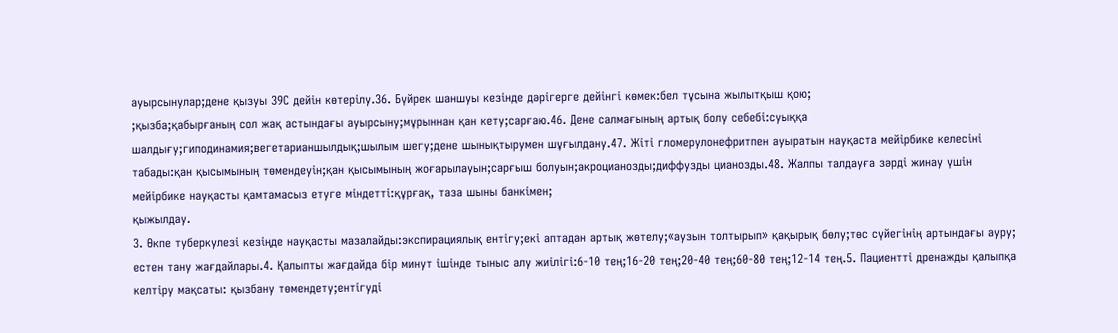ауырсынулар;дене қызуы 39С дейін көтерілу.36. Бүйрек шаншуы кезінде дәрігерге дейінгі көмек:бел тұсына жылытқыш қою;
;қызба;қабырғаның сол жақ астындағы ауырсыну;мұрыннан қан кету;сарғаю.46. Дене салмағының артық болу себебі:суыққа шалдығу;гиподинамия;вегетарианшылдық;шылым шегу;дене шынықтырумен шұғылдану.47. Жіті гломерулонефритпен ауыратын науқаста мейірбике келесіні табады:қан қысымының төмендеуін;қан қысымының жоғарылауын;сарғыш болуын;акроцианозды;диффузды цианозды.48. Жалпы талдауға зәрді жинау үшін мейірбике науқасты қамтамасыз етуге міндетті:құрғақ, таза шыны банкімен;
қыжылдау.
3. Өкпе туберкулезі кезіңде науқасты мазалайды:экспирациялық ентігу;екі аптадан артық жөтелу;«аузын толтырып» қақырық бөлу;төс сүйегінің артындағы ауру;
естен тану жағдайлары.4. Қалыпты жағдайда бір минут ішінде тыныс алу жиілігі:6-10 тең;16-20 тең;20-40 тең;60-80 тең;12-14 тең.5. Пациентті дренажды қалыпқа келтіру мақсаты: қызбану төмендету;ентігуді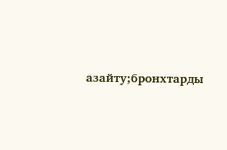азайту;бронхтарды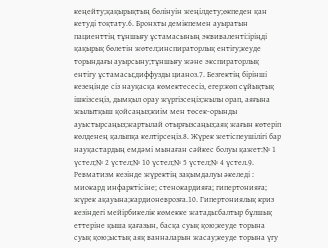кеңейту;қақырықтың бөлінуін жеңілдету;өкпеден қан кетуді тоқтату.6. Бронхты демікпемен ауыратын пациенттің тұншығу ұстамасының эквиваленті:іріңді қақырық бөлетін жөтел;инспираторлық ентігу;кеуде торындағы ауырсыну;тұншығу және экспираторлық ентігу ұстамасы;диффузды цианоз.7. Безгектің бірінші кезеңінде сіз науқасқа көмектесесіз, егер:көп сұйықтық ішкізсеңіз, дымқыл орау жүргізсеңіз;жылы орап, аяғына жылытқыш қойсаңыз;киім мен төсек-орынды ауыстырсаңыз;жартылай отырғызсаңыз;аяқ жағын көтеріп көлденең қалыпқа келтірсеңіз.8. Жүрек жетіспеушілігі бар науқастардың емдәмі мынаған сәйкес болуы қажет:№ 1 үстел;№ 2 үстел;№ 10 үстел;№ 5 үстел;№ 4 үстел.9. Ревматизм кезінде жүректің зақымдалуы әкеледі : миокард инфарктісіне; стенокардияға; гипертонияға; жүрек ақауына;кардионеврозға.10. Гипертониялық криз кезіндегі мейірбикелік көмекке жатады:балтыр бұлшық еттеріне қыша қағазын, басқа суық қою;кеуде торына суық қою;ыстық аяқ ванналарын жасау;кеуде торына үгу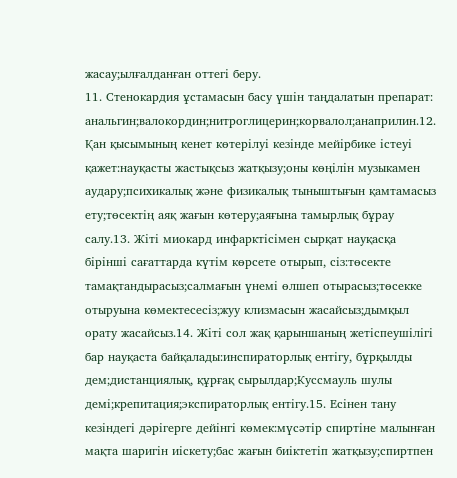жасау;ылғалданған оттегі беру.
11. Стенокардия ұстамасын басу үшін таңдалатын препарат:
анальгин;валокордин;нитроглицерин;корвалол;анаприлин.12. Қан қысымының кенет көтерілуі кезінде мейірбике істеуі қажет:науқасты жастықсыз жатқызу;оны көңілін музыкамен аудару;психикалық және физикалық тыныштығын қамтамасыз ету;төсектің аяқ жағын көтеру;аяғына тамырлық бұрау салу.13. Жіті миокард инфарктісімен сырқат науқасқа бірінші сағаттарда күтім көрсете отырып, сіз:төсекте тамақтандырасыз;салмағын үнемі өлшеп отырасыз;төсекке отыруына көмектесесіз;жуу клизмасын жасайсыз;дымқыл орату жасайсыз.14. Жіті сол жақ қарыншаның жетіспеушілігі бар науқаста байқалады:инспираторлық ентігу, бұрқылды дем;дистанциялық, құрғақ сырылдар;Куссмауль шулы демі;крепитация;экспираторлық ентігу.15. Есінен тану кезіндегі дәрігерге дейінгі көмек:мүсәтір спиртіне малынған мақта шаригін иіскету;бас жағын биіктетіп жатқызу;спиртпен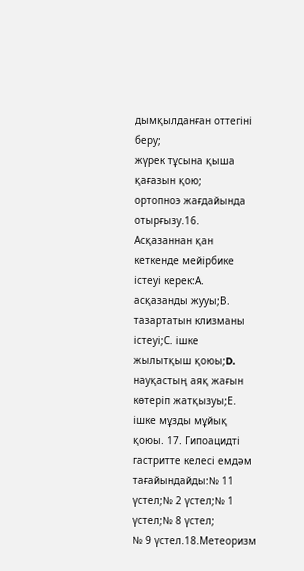дымқылданған оттегіні беру;
жүрек тұсына қыша қағазын қою;
ортопноэ жағдайында отырғызу.16. Асқазаннан қан кеткенде мейірбике істеуі керек:А. асқазанды жууы;В. тазартатын клизманы істеуі;С. ішке жылытқыш қоюы;D. науқастың аяқ жағын көтеріп жатқызуы;Е. ішке мұзды мұйық қоюы. 17. Гипоацидті гастритте келесі емдәм тағайындайды:№ 11 үстел;№ 2 үстел;№ 1 үстел;№ 8 үстел;
№ 9 үстел.18.Метеоризм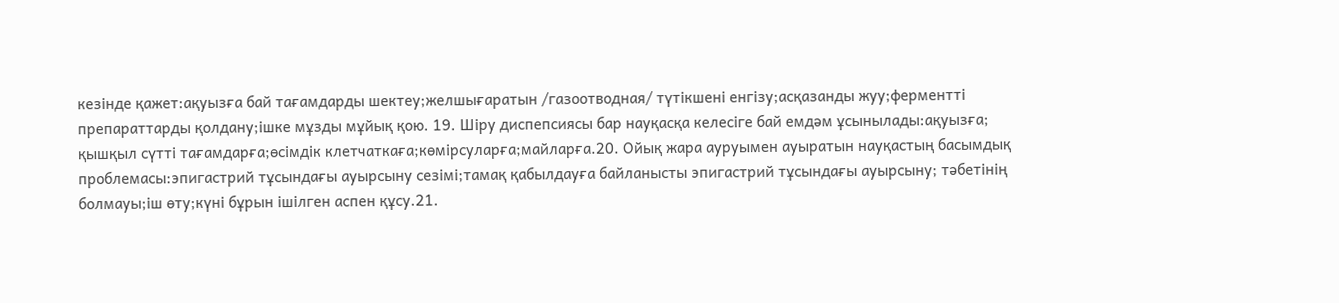кезінде қажет:ақуызға бай тағамдарды шектеу;желшығаратын /газоотводная/ түтікшені енгізу;асқазанды жуу;ферментті препараттарды қолдану;ішке мұзды мұйық қою. 19. Шіру диспепсиясы бар науқасқа келесіге бай емдәм ұсынылады:ақуызға; қышқыл сүтті тағамдарға;өсімдік клетчаткаға;көмірсуларға;майларға.20. Ойық жара ауруымен ауыратын науқастың басымдық проблемасы:эпигастрий тұсындағы ауырсыну сезімі;тамақ қабылдауға байланысты эпигастрий тұсындағы ауырсыну; тәбетінің болмауы;іш өту;күні бұрын ішілген аспен құсу.21.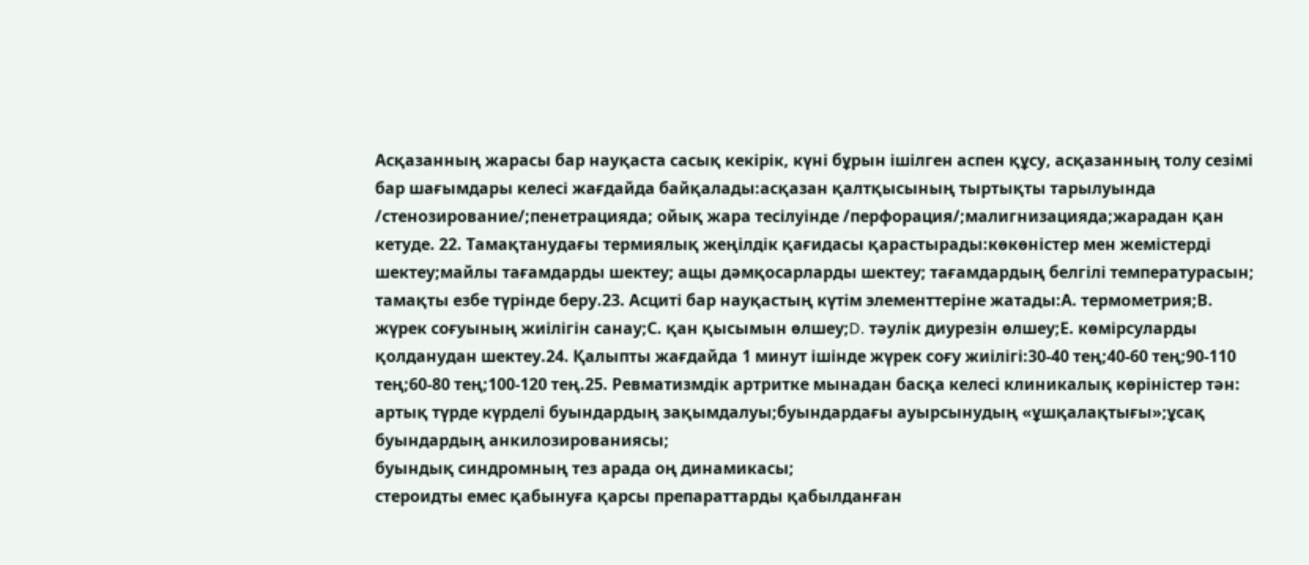Асқазанның жарасы бар науқаста сасық кекірік, күні бұрын ішілген аспен құсу, асқазанның толу сезімі бар шағымдары келесі жағдайда байқалады:асқазан қалтқысының тыртықты тарылуында /стенозирование/;пенетрацияда; ойық жара тесілуінде /перфорация/;малигнизацияда;жарадан қан кетуде. 22. Тамақтанудағы термиялық жеңілдік қағидасы қарастырады:көкөністер мен жемістерді шектеу;майлы тағамдарды шектеу; ащы дәмқосарларды шектеу; тағамдардың белгілі температурасын; тамақты езбе түрінде беру.23. Асциті бар науқастың күтім элементтеріне жатады:А. термометрия;В. жүрек соғуының жиілігін санау;С. қан қысымын өлшеу;D. тәулік диурезін өлшеу;Е. көмірсуларды қолданудан шектеу.24. Қалыпты жағдайда 1 минут ішінде жүрек соғу жиілігі:30-40 тең;40-60 тең;90-110 тең;60-80 тең;100-120 тең.25. Ревматизмдік артритке мынадан басқа келесі клиникалық көріністер тән: артық түрде күрделі буындардың зақымдалуы;буындардағы ауырсынудың «ұшқалақтығы»;ұсақ буындардың анкилозированиясы;
буындық синдромның тез арада оң динамикасы;
стероидты емес қабынуға қарсы препараттарды қабылданған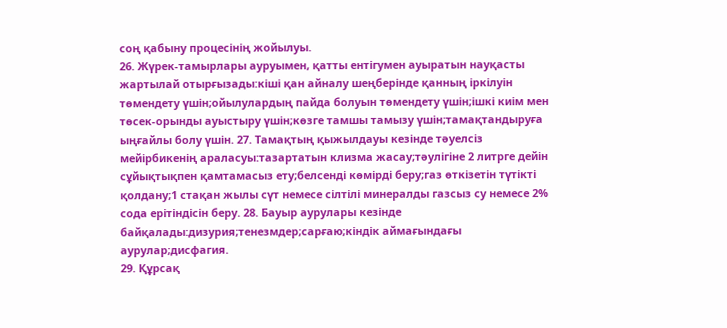соң қабыну процесінің жойылуы.
26. Жүрек-тамырлары ауруымен, қатты ентігумен ауыратын науқасты жартылай отырғызады:кіші қан айналу шеңберінде қанның іркілуін төмендету үшін;ойылулардың пайда болуын төмендету үшін;ішкі киім мен төсек-орынды ауыстыру үшін;көзге тамшы тамызу үшін;тамақтандыруға ыңғайлы болу үшін. 27. Тамақтың қыжылдауы кезінде тәуелсіз мейірбикенің араласуы:тазартатын клизма жасау;тәулігіне 2 литрге дейін сұйықтықпен қамтамасыз ету;белсенді көмірді беру;газ өткізетін түтікті қолдану;1 стақан жылы сүт немесе сілтілі минералды газсыз су немесе 2% сода ерітіндісін беру. 28. Бауыр аурулары кезінде байқалады:дизурия;тенезмдер;cарғаю;кіндік аймағындағы аурулар;дисфагия.
29. Құрсақ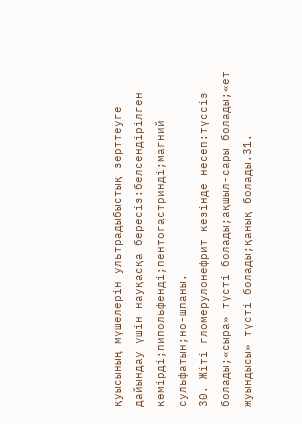қуысының мүшелерін ультрадыбыстық зерттеуге дайындау үшін науқасқа бересіз:белсендірілген көмірді;пипольфенді;пентогастринді;магний сульфатын;но-шпаны.
30. Жіті гломерулонефрит кезінде несеп:түссіз болады;«сыра» түсті болады;ақшыл-сары болады;«ет жуындысы» түсті болады;қанық болады.31.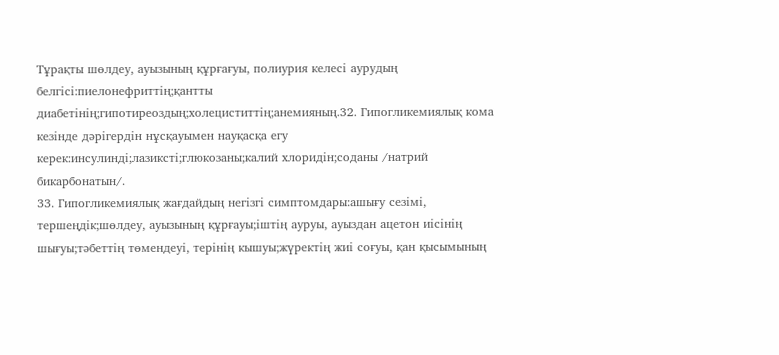Тұрақты шөлдеу, ауызының құрғағуы, полиурия келесі аурудың белгісі:пиелонефриттің;қантты диабетінің;гипотиреоздың;холециститтің;анемияның.32. Гипогликемиялық кома кезінде дәрігердін нұсқауымен науқасқа егу керек:инсулинді;лазиксті;глюкозаны;калий хлоридін;соданы /натрий бикарбонатын/.
33. Гипогликемиялық жағдайдың негізгі симптомдары:ашығу сезімі, тершеңдік;шөлдеу, ауызының құрғауы;іштің ауруы, ауыздан ацетон иісінің шығуы;тәбеттің төмендеуі, терінің кышуы;жүректің жиі соғуы, қан қысымының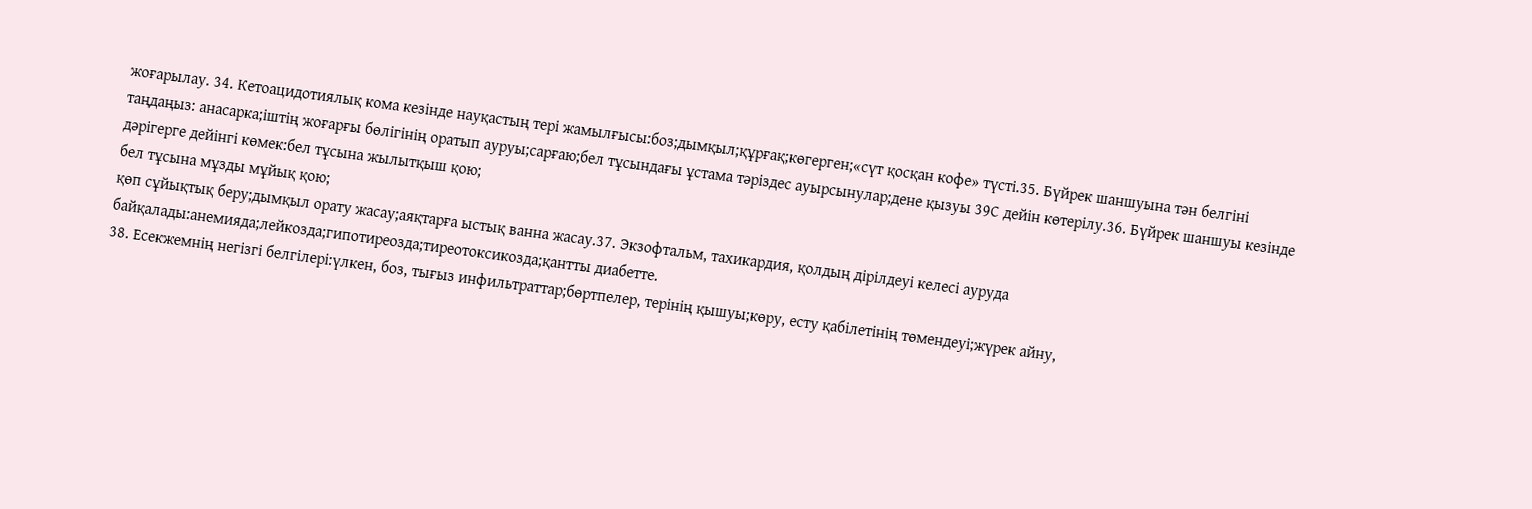жоғарылау. 34. Кетоацидотиялық кома кезінде науқастың тері жамылғысы:боз;дымқыл;құрғақ;көгерген;«сүт қосқан кофе» түсті.35. Бүйрек шаншуына тән белгіні таңдаңыз: анасарка;іштің жоғарғы бөлігінің оратып ауруы;сарғаю;бел тұсындағы ұстама тәріздес ауырсынулар;дене қызуы 39С дейін көтерілу.36. Бүйрек шаншуы кезінде дәрігерге дейінгі көмек:бел тұсына жылытқыш қою;
бел тұсына мұзды мұйық қою;
қөп сұйықтық беру;дымқыл орату жасау;аяқтарға ыстық ванна жасау.37. Экзофтальм, тахикардия, қолдың дірілдеуі келесі ауруда байқалады:анемияда;лейкозда;гипотиреозда;тиреотоксикозда;қантты диабетте.
38. Есекжемнің негізгі белгілері:үлкен, боз, тығыз инфильтраттар;бөртпелер, терінің қышуы;көру, есту қабілетінің төмендеуі;жүрек айну,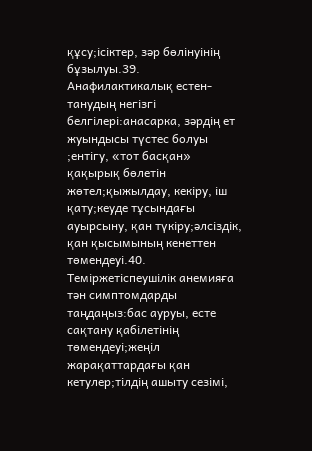құсу;ісіктер, зәр бөлінуінің бұзылуы.39. Анафилактикалық естен-танудың негізгі белгілері:анасарка, зәрдің ет жуындысы түстес болуы ;ентігу, «тот басқан» қақырық бөлетін жөтел;қыжылдау, кекіру, іш қату;кеуде тұсындағы ауырсыну, қан түкіру;әлсіздік, қан қысымының кенеттен төмендеуі.40. Теміржетіспеушілік анемияға тән симптомдарды таңдаңыз:бас ауруы, есте сақтану қабілетінің төмендеуі;жеңіл жарақаттардағы қан кетулер;тілдің ашыту сезімі,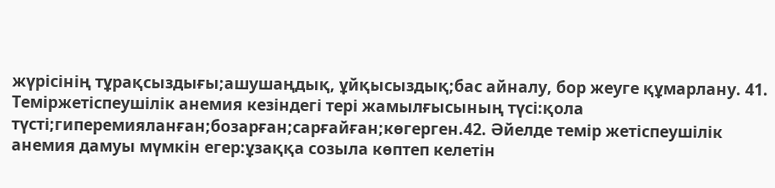жүрісінің тұрақсыздығы;ашушаңдық, ұйқысыздық;бас айналу, бор жеуге құмарлану. 41. Теміржетіспеушілік анемия кезіндегі тері жамылғысының түсі:қола түсті;гиперемияланған;бозарған;сарғайған;көгерген.42. Әйелде темір жетіспеушілік анемия дамуы мүмкін егер:ұзаққа созыла көптеп келетін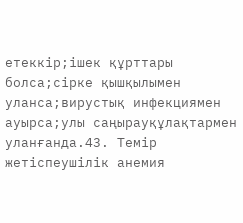етеккір;ішек құрттары болса;сірке қышқылымен уланса;вирустық инфекциямен ауырса;улы саңырауқұлақтармен уланғанда.43. Темір жетіспеушілік анемия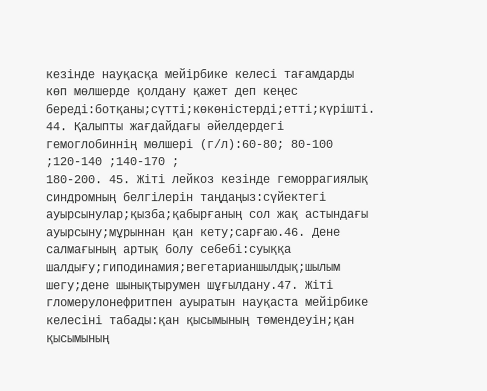кезінде науқасқа мейірбике келесі тағамдарды көп мөлшерде қолдану қажет деп кеңес береді:ботқаны;сүтті;көкөністерді;етті;күрішті.
44. Қалыпты жағдайдағы әйелдердегі гемоглобиннің мөлшері (г/л):60-80; 80-100 ;120-140 ;140-170 ;
180-200. 45. Жіті лейкоз кезінде геморрагиялық синдромның белгілерін таңдаңыз:сүйектегі ауырсынулар;қызба;қабырғаның сол жақ астындағы ауырсыну;мұрыннан қан кету;сарғаю.46. Дене салмағының артық болу себебі:суыққа шалдығу;гиподинамия;вегетарианшылдық;шылым шегу;дене шынықтырумен шұғылдану.47. Жіті гломерулонефритпен ауыратын науқаста мейірбике келесіні табады:қан қысымының төмендеуін;қан қысымының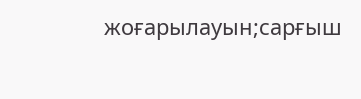жоғарылауын;сарғыш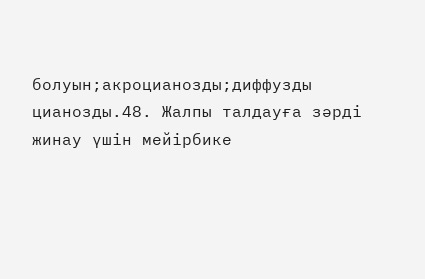болуын;акроцианозды;диффузды цианозды.48. Жалпы талдауға зәрді жинау үшін мейірбике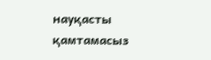науқасты қамтамасыз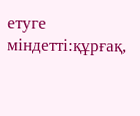етуге міндетті:құрғақ,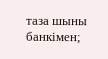таза шыны банкімен;